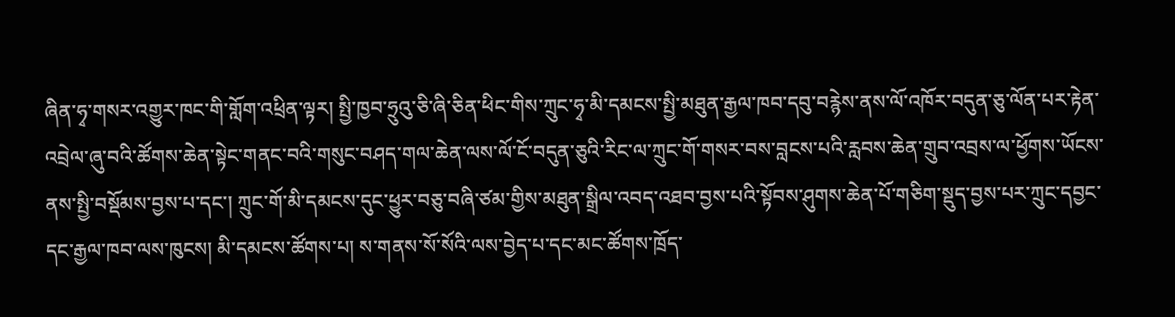ཞིན་ཧྭ་གསར་འགྱུར་ཁང་གི་གློག་འཕྲིན་ལྟར། སྤྱི་ཁྱབ་ཧྲུའུ་ཅི་ཞི་ཅིན་ཕིང་གིས་ཀྲུང་ཧྭ་མི་དམངས་སྤྱི་མཐུན་རྒྱལ་ཁབ་དབུ་བརྙེས་ནས་ལོ་འཁོར་བདུན་ཅུ་ལོན་པར་རྟེན་འབྲེལ་ཞུ་བའི་ཚོགས་ཆེན་སྟེང་གནང་བའི་གསུང་བཤད་གལ་ཆེན་ལས་ལོ་ངོ་བདུན་ཅུའི་རིང་ལ་ཀྲུང་གོ་གསར་བས་བླངས་པའི་རླབས་ཆེན་གྲུབ་འབྲས་ལ་ཕྱོགས་ཡོངས་ནས་སྤྱི་བསྡོམས་བྱས་པ་དང་། ཀྲུང་གོ་མི་དམངས་དུང་ཕྱུར་བཅུ་བཞི་ཙམ་གྱིས་མཐུན་སྒྲིལ་འབད་འཐབ་བྱས་པའི་སྟོབས་ཤུགས་ཆེན་པོ་གཅིག་སྡུད་བྱས་པར་ཀྲུང་དབྱང་དང་རྒྱལ་ཁབ་ལས་ཁུངས། མི་དམངས་ཚོགས་པ། ས་གནས་སོ་སོའི་ལས་བྱེད་པ་དང་མང་ཚོགས་ཁྲོད་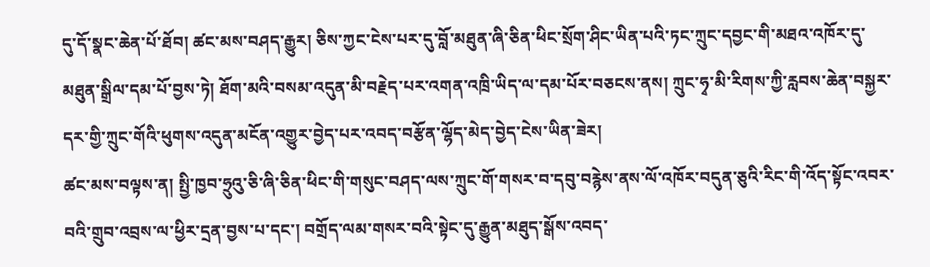དུ་དོ་སྣང་ཆེན་པོ་ཐོབ། ཚང་མས་བཤད་རྒྱུར། ཅིས་ཀྱང་ངེས་པར་དུ་བློ་མཐུན་ཞི་ཅིན་ཕིང་སྲོག་ཤིང་ཡིན་པའི་ཏང་ཀྲུང་དབྱང་གི་མཐའ་འཁོར་དུ་མཐུན་སྒྲིལ་དམ་པོ་བྱས་ཏེ། ཐོག་མའི་བསམ་འདུན་མི་བརྗེད་པར་འགན་འཁྲི་ཡིད་ལ་དམ་པོར་བཅངས་ནས། ཀྲུང་ཧྭ་མི་རིགས་ཀྱི་རླབས་ཆེན་བསྐྱར་དར་གྱི་ཀྲུང་གོའི་ཕུགས་འདུན་མངོན་འགྱུར་བྱེད་པར་འབད་བརྩོན་ལྷོད་མེད་བྱེད་ངེས་ཡིན་ཟེར།
ཚང་མས་བལྟས་ན། སྤྱི་ཁྱབ་ཧྲུའུ་ཅི་ཞི་ཅིན་ཕིང་གི་གསུང་བཤད་ལས་ཀྲུང་གོ་གསར་བ་དབུ་བརྙེས་ནས་ལོ་འཁོར་བདུན་ཅུའི་རིང་གི་འོད་སྟོང་འབར་བའི་གྲུབ་འབྲས་ལ་ཕྱིར་དྲན་བྱས་པ་དང་། བགྲོད་ལམ་གསར་བའི་སྟེང་དུ་རྒྱུན་མཐུད་སྒོས་འབད་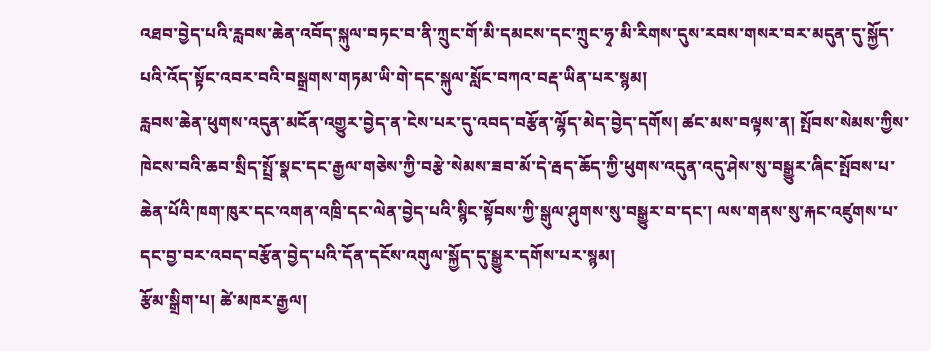འཐབ་བྱེད་པའི་རླབས་ཆེན་འབོད་སྐུལ་བཏང་བ་ནི་ཀྲུང་གོ་མི་དམངས་དང་ཀྲུང་ཧྭ་མི་རིགས་དུས་རབས་གསར་བར་མདུན་དུ་སྐྱོད་པའི་འོད་སྟོང་འབར་བའི་བསྒྲགས་གཏམ་ཡི་གེ་དང་སྐུལ་སློང་བཀའ་བརྡ་ཡིན་པར་སྙམ།
རླབས་ཆེན་ཕུགས་འདུན་མངོན་འགྱུར་བྱེད་ན་ངེས་པར་དུ་འབད་བརྩོན་ལྷོད་མེད་བྱེད་དགོས། ཚང་མས་བལྟས་ན། སྤོབས་སེམས་ཀྱིས་ཁེངས་བའི་ཆབ་སྲིད་སྤྲོ་སྣང་དང་རྒྱལ་གཅེས་ཀྱི་བརྩེ་སེམས་ཟབ་མོ་དེ་རྦད་ཆོད་ཀྱི་ཕུགས་འདུན་འདུ་ཤེས་སུ་བསྒྱུར་ཞིང་སྤོབས་པ་ཆེན་པོའི་ཁག་ཁུར་དང་འགན་འཁྲི་དང་ལེན་བྱེད་པའི་སྙིང་སྟོབས་ཀྱི་སྒུལ་ཤུགས་སུ་བསྒྱུར་བ་དང་། ལས་གནས་སུ་རྐང་འཛུགས་པ་དང་བྱ་བར་འབད་བརྩོན་བྱེད་པའི་དོན་དངོས་འགུལ་སྐྱོད་དུ་སྒྱུར་དགོས་པར་སྙམ།
རྩོམ་སྒྲིག་པ། ཚེ་མཁར་རྒྱལ།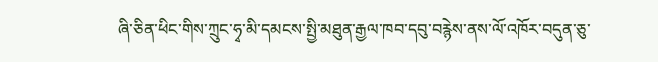ཞི་ཅིན་ཕིང་གིས་ཀྲུང་ཧྭ་མི་དམངས་སྤྱི་མཐུན་རྒྱལ་ཁབ་དབུ་བརྙེས་ནས་ལོ་འཁོར་བདུན་ཅུ་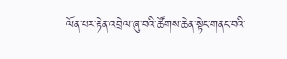ལོན་པར་རྟེན་འབྲེལ་ཞུ་བའི་ཚོགས་ཆེན་སྟེང་གནང་བའི་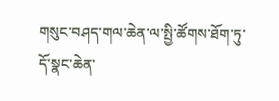གསུང་བཤད་གལ་ཆེན་ལ་སྤྱི་ཚོགས་ཐོག་ཏུ་དོ་སྣང་ཆེན་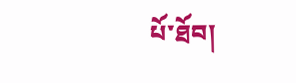པོ་ཐོབ།